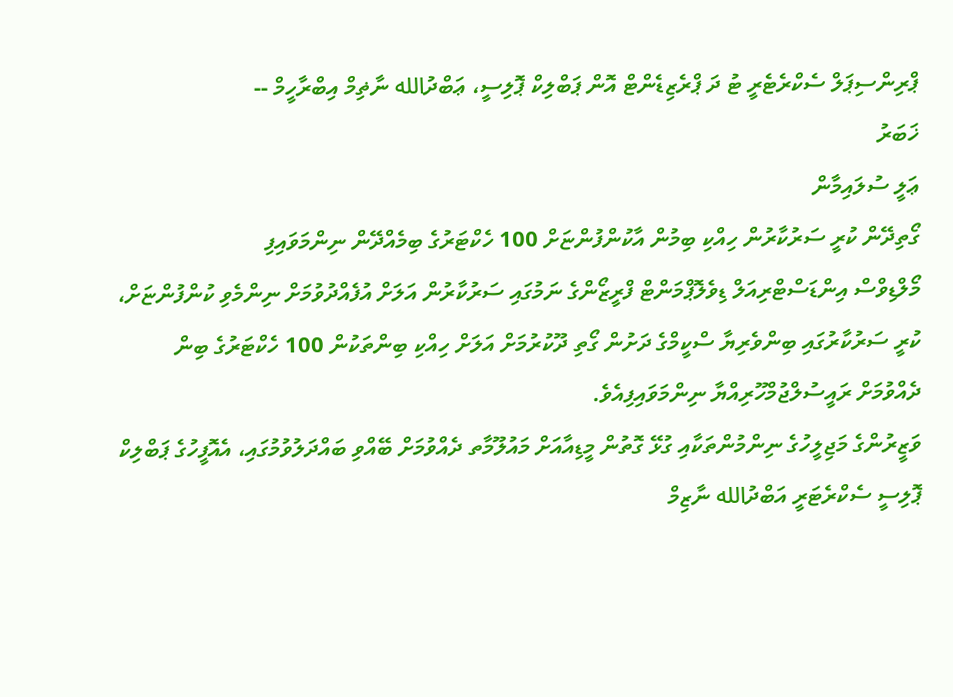ޕްރިންސިޕަލް ސެކްރެޓެރީ ޓު ދަ ޕްރެޒިޑެންޓް އޮން ޕަބްލިކް ޕޮލިސީ، ޢަބްދުالله ނާޡިމް އިބްރާހީމް --
ޚަބަރު
ޢަލީ ސުލައިމާން
ގޯތިދޭން ކުރީ ސަރުކާރުން ހިއްކި ބިމުން އާކުންފުންޏަށް 100 ހެކްޓަރުގެ ބިމެއްދޭން ނިންމަވައިފި
މޯލްޑިވްސް އިންޑަސްޓްރިއަލް ޑިވެލޮޕްމަންޓް ފްރީޒޯންގެ ނަމުގައި ސަރުކާރުން އަލަށް އުފެއްދުވުމަށް ނިންމެވި ކުންފުންޏަށް، ކުރީ ސަރުކާރުގައި ބިންވެރިޔާ ސްކީމްގެ ދަށުން ގޯތި ދޫކުރުމަށް އަލަށް ހިއްކި ބިންތަކުން 100 ހެކްޓަރުގެ ބިން ދެއްވުމަށް ރައީސުލްޖުމްހޫރިއްޔާ ނިންމަވައިފިއެވެ.
ވަޒީރުންގެ މަޖިލީހުގެ ނިންމުންތަކާއި ގުޅޭ ގޮތުން މީޑިއާއަށް މައުލޫމާތ ދެއްވުމަށް ބޭއްވި ބައްދަލުވުމުގައި، އެއޮފީހުގެ ޕަބްލިކް ޕޮލިސީ ސެކްރެޓަރީ އަބްދުالله ނާޒިމް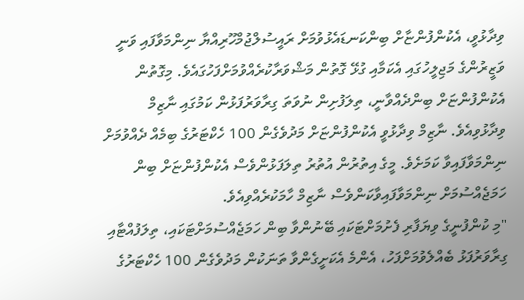ވިދާޅުވީ، އެކުންފުންޏާށް ބިންކަނޑައެޅުވުމަށް ރައީސުލްޖުމްހޫރިއްޔާ ނިންމަވާފައި ވަނީ ވަޒީރުންގެ މަޖިލީހުގައި އެކަމާއި ގުޅޭ ގޮތުން މަޝްވަރާކުރެއްވުމަށްފަހުގައެވެ. މިގޮތުން އެކުންފުންޏަށް ބިންދެއްވާނީ، ތިލަފުށިން ނުވަތަ ގިރާވަރުފަޅުން ކަމުގައި ނާޒިމް ވިދާޅުވިއެވެ. ނާޒިމް ވިދާޅުވީ އެކުންފުންޏަށް މަދުވެގެން 100 ހެކްޓަރުގެ ބިމެއް ދެއްވުމަށް ނިންމަވާފައިވާ ކަމަށެވެ. މީގެ އިތުރުން އުތުރު ތިލަފަޅުންވެސް އެކުންފުންޏަށް ބިން ހަމަޖެއްސުމަށް ނިންމަވާފައިވާކަންވެސް ނާޒިމް ހާމަކުރެއްވިއެވެ.
"މި ކުންފުނީގެ ވިޔަފާރި ފެށުމަށްޓަކައި ބޭނުންވާ ބިން ހަމަޖެއްސުމަށްޓަކައި، ތިލަފުއްޓާއި ގިރާވަރުފަޅު ބެއްލެވުމަށްފަހު، އެންމެ އެކަށީގެންވާ ތަނަކުން މަދުވެގެން 100 ހެކްޓަރުގެ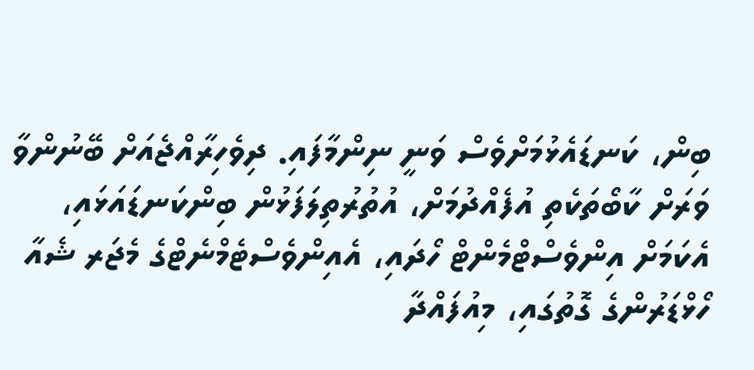ބިން، ކަނޑައެޅުމަށްވެސް ވަނީ ނިންމާފައި. ދިވެހިރާއްޖެއަށް ބޭނުންވާ ވަރަށް ކާބޯތަކެތި އުފެއްދުމަށް، އުތުރުތިލަފަޅުން ބިންކަނޑައަޅައި، އެކަމަށް އިންވެސްޓްމެންޓް ހޯދައި، އެއިންވެސްޓެމްނެޓްގެ މެޖަރ ޝެއާ ހޯޅްޑަރުންގެ ގޮތުގައި، މިއުފައްދާ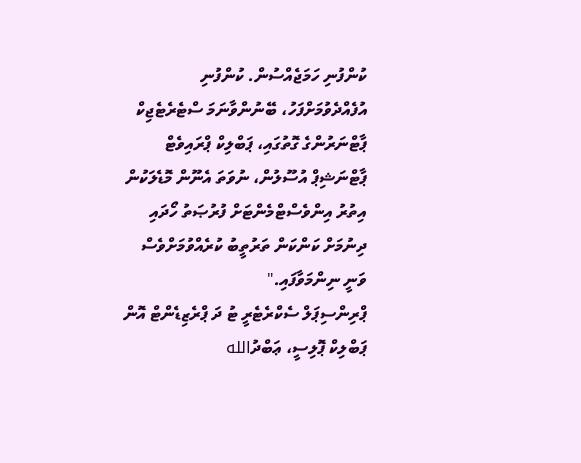ކުންފުނި ހަމަޖެއްސުން. ކުންފުނި އުފެއްދެވުމަށްފަހު، ބޭނުންވާނަމަ ސްޓެރެޓެޖިކް ޕާޓްނަރުންގެ ގޮތުގައި، ޕަބްލިކް ޕްރައިވެޓް ޕާޓްނަޝިޕް އުސޫލުން، ނުވަތަ އެނޫން މޮޑެލަކުން އިތުރު އިންވެސްޓްމެންޓަށް ފުރުޞަތު ހޯދައި ދިނުމަށް ކަންކަން ތަރުތީބު ކުރެއްވުމަށްވެސް ވަނީ ނިންމަވާފައި."
ޕްރިންސިޕަލް ސެކްރެޓެރީ ޓު ދަ ޕްރެޒިޑެންޓް އޮން ޕަބްލިކް ޕޮލިސީ، ޢަބްދުالله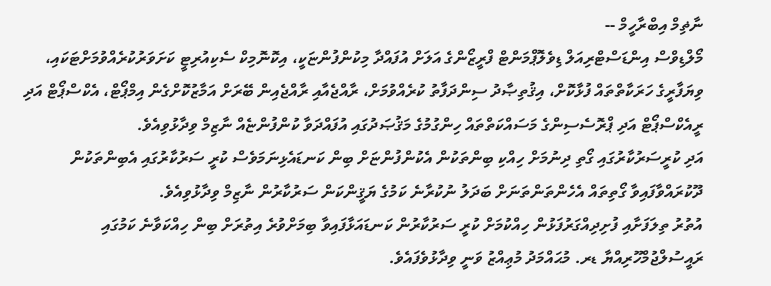ނާޡިމް އިބްރާހީމް --
މޯލްޑިވްސް އިންޑަސްޓްރިއަލް ޑިވެލޮޕްމަންޓް ފްރީޒޯންގެ އަލަށް އުފައްދާ މިކުންފުންޏަކީ، އިކޮނޮމިކް ސެކިއުރިޓީ ކަށަވަރުކުރެއްވުމަށްޓަކައި، ވިޔަފާރީގެ ހަރަކާތްތައް ފުޅާކޮށް، އިޤުތިޞާދު ސިންދަފާތު ކުރެއްވުމަށް، ރާއްޖެއާއި ރާއްޖެއިން ބޭރަށް އަމާޒުކޮށްގެން އިމްޕޯޓް، އެކްސްޕޯޓް އަދި ރީއެކްސްޕޯޓް އަދި ޕްރޮސެސިންގެ މަސައްކަތްތައް ހިންގުމުގެ މަޤުޞަދުގައި އުފައްދަވާ ކުންފުންޏެއް ނާޒިމް ވިދާޅުވިއެވެ.
އަދި ކުރީސަރުކާރުގައި ގޯތި ދިނުމަށް ހިއްކި ބިންތަކުން އެކުންފުންޏަށް ބިން ކަނޑައެޅިނަމަވެސް ކުރީ ސަރުކާރުގައި އެބިންތަކުން ދޫކުރައްވާފައިވާ ގޯތިތައް އެހެންތަންތަނަށް ބަދަލު ނުކުރާނެ ކަމުގެ ޔަޤީންކަން ސަރުކާރުން ނާޒިމް ވިދާޅުވިއެވެ.
އުތުރު ތިލަފަށާއި ފުށިދިއްގަރުފަޅުން ހިއްކުމަށް ކުރީ ސަރުކާރުން ކަނޑައަޅާފައިވާ ބިމަށްވުރެ އިތުރަށް ބިން ހިއްކަވާނެ ކަމުގައި ރައީސުލްޖުމްހޫރިއްޔާ ޑރ. މުޙައްމަދު މުޢިއްޒު ވަނީ ވިދާޅުވެފައެވެ.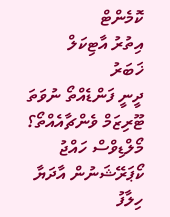ކޮމެންޓް
އިތުރު އާޓިކަލް
ޚަބަރު
ދީނީ ފަންޑެއްތޯ ނުވަތަ ޓޫރިޒަމް ވެންޗާއެއްތޯ؟
މޯލްޑިވްސް ހައްޖު ކޯޕަރޭޝަނުން އާދަޔާ ހިލާފު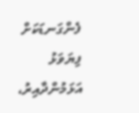ފެންގަނޑަކަށް ފިޔަވަޅު އަޅަމުންދާއިރު،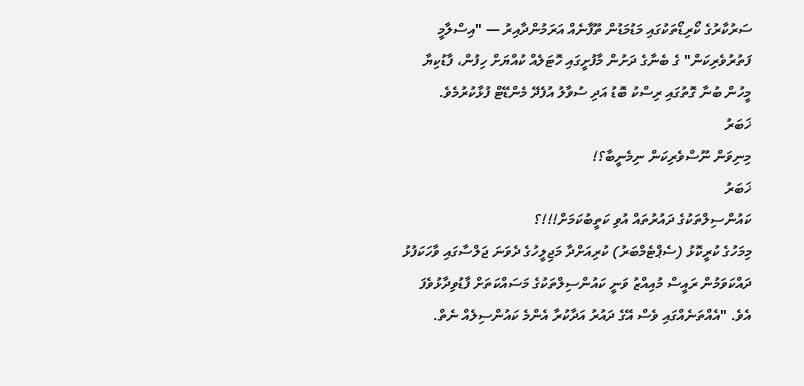ސަރުކާރުގެ ކޯރިޑޯތަކުގައި މަޑުމަޑުން ތޫފާނެއް އަރަމުންދާއިރު — "އިސްލާމީ ފަތުރުވެރިކަން" ގެ ބެނާގެ ދަށުން މާފުށީގައި ހޮޓަލެއް ކުއްޔަށް ހިފުން، ފާޑުކިޔާ މީހުން ބުނާ ގޮތުގައި ރިސްކު ބޮޑު އަދި ސުވާލު އުފެދޭ މެންޑޭޓް ފުޅާކުރުމެވެ.
ޚަބަރު
މިނިވަން ނޫސްވެރިކަން ނިމެނީބާ؟!
ޚަބަރު
ކައުންސިލްތަކުގެ ދައުރުތައް އުވި ކަތީބުކަމަށް!!!؟
މިމަހުގެ ކުރީކޮޅު (ސެޕްޓެމްބަރު) ކުރިއަށްދާ މަޖިލީހުގެ ދެވަނަ ޖަލްސާގައި ވާހަކަފުޅު ދައްކަވަމުން ރައީސް މުއިއްޒު ވަނީ ކައުންސިލްތަކުގެ މަސައްކަތަށް ފާޑުވިދާޅުވެފަ އެވެ. "އެއްތަނެއްގައި ވެސް އޭގެ ދައުރު އަދާކުރާ އެންމެ ކައުންސިލެއް ނެތް.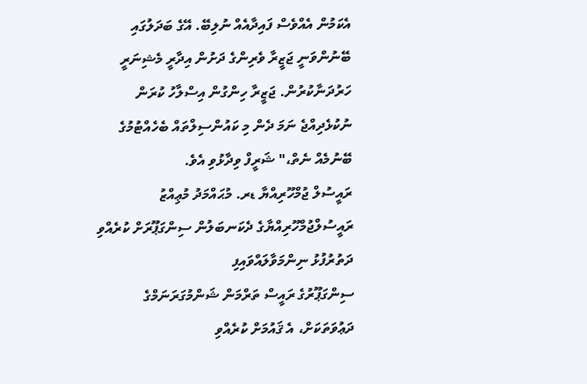އެކަމުން އެއްވެސް ފައިދާއެއް ނުލިބޭ. އޭގެ ބަދަލުގައި ބޭނުންވަނީ ޖަޒީރާ ވެރިންގެ ދަށުން އިދާރީ މެޝިނަރީ ހަރުދަނާކުރުން. ޖަޒީރާ ހިންގުން އިސްލާހު ކުރަން ނުކުޅެދިއްޖެ ނަމަ ދެން މި ކައުންސިލްތައް ބެހެއްޓުމުގެ ބޭނުމެއް ނެތް،" ޝަރީފް ވިދާޅުވި އެވެ.
ރައީސުލް ޖުމްހޫރިއްޔާ ޑރ. މުޙައްމަދު މުޢިއްޒު
ރައީސުލްޖުމްހޫރިއްޔާގެ ދެކަނބަލުން ސިންގަޕޫރަށް ކުރެއްވި ދަތުރުފުޅު ނިންމަވާލައްވައިފި
ސިންގަޕޫރުގެ ރައީސް ތަރްމަން ޝަންމުގަރަނަމްގެ ދަޢުވަތަކަށް، އެ ޤައުމަށް ކުރެއްވި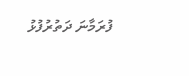ފުރަމާނަ ދަތުރުފުޅު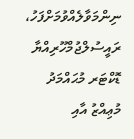ނިންމަވާލެއްވުމަށްފަހު، ރައީސުލްޖުމްހޫރިއްޔާ ޑޮކްޓަރ މުޙައްމަދު މުޢިއްޒު އާއި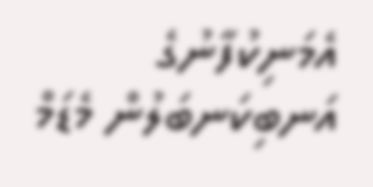އެމަނިކުފާނުގެ އަނބިކަނބަލުން މެޑަމް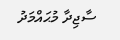ސާޖިދާ މުޙައްމަދު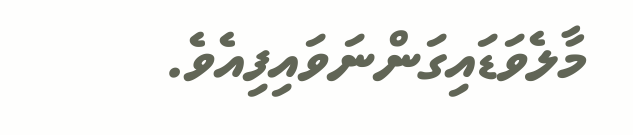މާލެވަޑައިގަންނަވައިފިއެވެ.